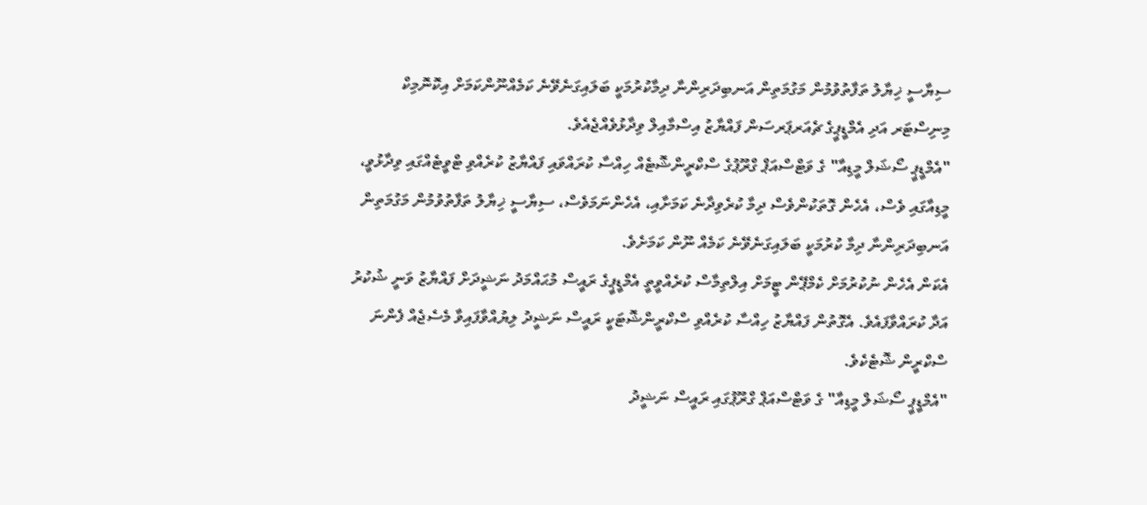ސިޔާސީ ޚިޔާލު ތަފާތުވުމުން މަގުމަތިން އަނބިދަރިންނާ ދިމާކުރުމަކީ ބަލައިގަނެވޭނެ ކަމެއްނޫންކަމަށް އިކޮނޮމިކް މިނިސްޓަރ އަދި އެމްޑީޕީގެ ޗެއަރޕަރސަން ފައްޔާޒު އިސްމާއިލް ވިދާޅުވެއްޖެއެވެ.
"އެމްޑީޕީ ސޯޝަލް މީޑިއާ" ގެ ވަޓްސްއަޕް ގްރޫޕުގެ ސްކްރީންޝޮޓެއް ހިއްސާ ކުރައްވައި ފައްޔާޒު ކުރެއްވި ޓްވީޓެއްގައި ވިދާޅުވީ، މީޑިއާގައި ވެސް، އެހެން ގޮތަކުންވެސް ދިމާ ކުރެވިދާނެ ކަމަށާއި، އެހެންނަމަވެސް، ސިޔާސީ ޚިޔާލު ތަފާތުވުމުން މަގުމަތިން އަނބިދަރިންނާ ދިމާ ކުރުމަކީ ބަލައިގަނެވޭނެ ކަމެއް ނޫން ކަމަށެވެ.
އެކަން އެހެން ނުކުރުމަށް ކެމްޕޭން ޓީމަށް އިލްތިމާސް ކުރެއްވީތީ އެމްޑީޕީގެ ރައީސް މުޙައްމަދު ނަޝީދަށް ފައްޔާޒު ވަނީ ޝުކުރު އަދާ ކުރައްވާފައެވެ. އެގޮތުން ފައްޔާޒު ހިއްސާ ކުރެއްވި ސްކްރީންޝޮޓަކީ ރައީސް ނަޝީދު ލިޔުއްވާފައިވާ މެސެޖެއް ފެންނަ ސްކްރީން ޝޮޓެކެވެ.
"އެމްޑީޕީ ސޯޝަލް މީޑިއާ" ގެ ވަޓްސްއަޕް ގްރޫޕުގައި ރައީސް ނަޝީދު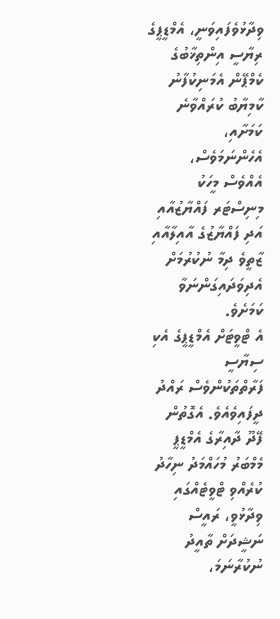ވިދާޅުވެފައިވަނީ، އެމްޑީޕީގެ ރިޔާސީ އިންތިޚާބުގެ ކެމްޕޭން އެމަނިކުފާނު ކާމިޔާބު ކުރައްވާނެ ކަމަށާއި، އެހެންނަމަވެސް، އެއްވެސް މީހަކު މިނިސްޓަރ ފައްޔާޒުއާއި އަދި ފައްޔާޒުގެ އާއިލާއާއި ޒާތީވެ ދިމާ ނުކުރުމަށް އެދިވަދައިގަންނަވާ ކަމަށެވެ.
އެ ޓްވީޓަށް އެމްޑީޕީގެ އެކި ސިޔާސީ ފަރާތްތަކުންވެސް ރައްދު ދީފައިވެއެވެ. އެގޮތުން ފޭދޫ ދާއިރާގެ އެމްޑީޕީ މެމްބަރު މުހައްމަދު ނިހާދު ކުރެއްވި ޓްވީޓެއްގައި ވިދާޅުވީ، ރައީސް ނަޝީދަށް ތާއީދު ނުކުރާނަމަ،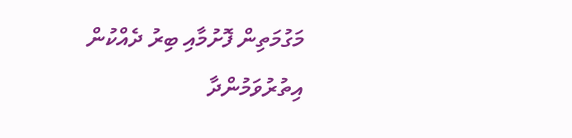މަގުމަތިން ފޮށުމާއި ބިރު ދެއްކުން އިތުރުވަމުންދާ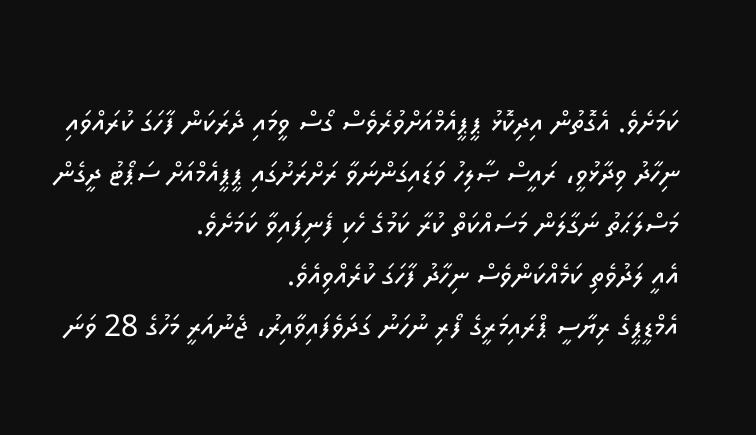ކަމަށެވެ. އެގޮތުން އިދިކޮޅު ޕީޕީއެމްއަށްވުރެވެސް ގޯސް ވީމައި ދެރަކަން ފާހަގަ ކުރައްވައި ނިހާދު ވިދާޅުވީ، ރައީސް ޞާލިހު ވަޑައިގަންނަވާ ރަށްރަށުގައި ޕީޕީއެމްއަށް ސަޕޯޓު ދީގެން މަސްލަޙަތު ނަގާލަން މަސައްކަތް ކުރާ ކަމުގެ ހެކި ފެނިފައިވާ ކަމަށެވެ.
އެއީ ލަދުވެތި ކަމެއްކަންވެސް ނިހާދު ފާހަގަ ކުރެއްވިއެވެ.
އެމްޑީޕީގެ ރިޔާސީ ޕްރައިމަރީގެ ފޯރި ނުހަނު ގަދަވެފައިވާއިރު، ޖެނުއަރީ މަހުގެ 28 ވަނަ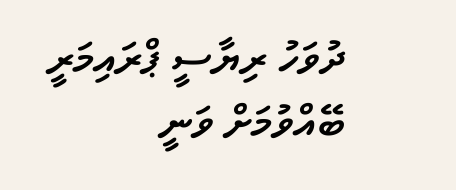ދުވަހު ރިޔާސީ ޕްރައިމަރީ ބޭއްވުމަށް ވަނީ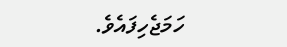ހަމަޖެހިފައެވެ.